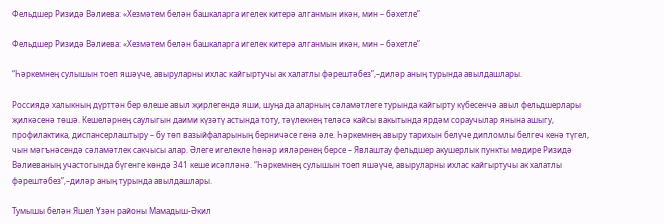Фельдшер Ризидә Вәлиева: «Хезмәтем белән башкаларга игелек китерә алганмын икән, мин – бәхетле”

Фельдшер Ризидә Вәлиева: «Хезмәтем белән башкаларга игелек китерә алганмын икән, мин – бәхетле”

“Һәркемнең сулышын тоеп яшәүче, авыруларны ихлас кайгыртучы ак халатлы фәрештәбез”,–диләр аның турында авылдашлары.

Россиядә халыкның дүрттән бер өлеше авыл җирлегендә яши, шуңа да аларның сәламәтлеге турында кайгырту күбесенчә авыл фельдшерлары җилкәсенә төшә. Кешеләрнең саулыгын даими күзәтү астында тоту, тәүлекнең теләсә кайсы вакытында ярдәм сораучылар янына ашыгу, профилактика, диспансерлаштыру – бу төп вазыйфаларының берничәсе генә әле. Һәркемнең авыру тарихын белүче дипломлы белгеч кенә түгел, чын мәгънәсендә сәламәтлек сакчысы алар. Әлеге игелекле һөнәр ияләренең берсе – Явлаштау фельдшер акушерлык пункты мөдире Ризидә Вәлиеваның участогында бүгенге көндә 341 кеше исәпләнә. “Һәркемнең сулышын тоеп яшәүче, авыруларны ихлас кайгыртучы ак халатлы фәрештәбез”,–диләр аның турында авылдашлары.

Тумышы белән Яшел Үзән районы Мамадыш-Әкил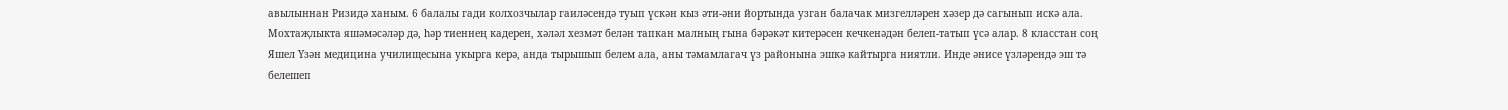авылыннан Ризидә ханым. 6 балалы гади колхозчылар гаиләсендә туып үскән кыз әти-әни йортында узган балачак мизгелләрен хәзер дә сагынып искә ала. Мохтаҗлыкта яшәмәсәләр дә, һәр тиеннең кадерен, хәләл хезмәт белән тапкан малның гына бәрәкәт китерәсен кечкенәдән белеп-татып үсә алар. 8 класстан соң Яшел Үзән медицина училищесына укырга керә, анда тырышып белем ала, аны тәмамлагач үз районына эшкә кайтырга ниятли. Инде әнисе үзләрендә эш тә белешеп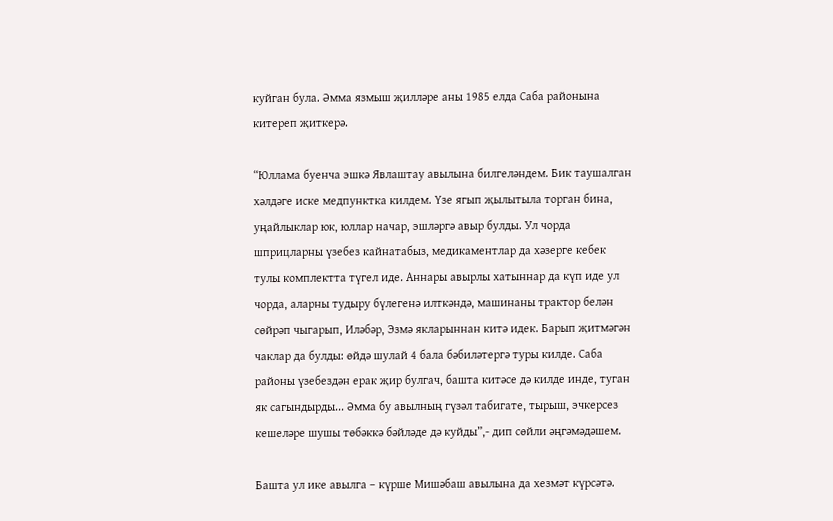куйган була. Әмма язмыш җилләре аны 1985 елда Саба районына китереп җиткерә.

“Юллама буенча эшкә Явлаштау авылына билгеләндем. Бик таушалган хәлдәге иске медпунктка килдем. Үзе ягып җылытыла торган бина, уңайлыклар юк, юллар начар, эшләргә авыр булды. Ул чорда шприцларны үзебез кайнатабыз, медикаментлар да хәзерге кебек тулы комплектта түгел иде. Аннары авырлы хатыннар да күп иде ул чорда, аларны тудыру бүлегенә илткәндә, машинаны трактор белән сөйрәп чыгарып, Иләбәр, Эзмә якларыннан китә идек. Барып җитмәгән чаклар да булды: өйдә шулай 4 бала бәбиләтергә туры килде. Саба районы үзебездән ерак җир булгач, башта китәсе дә килде инде, туган як сагындырды... Әмма бу авылның гүзәл табигате, тырыш, эчкерсез кешеләре шушы төбәккә бәйләде дә куйды”,- дип сөйли әңгәмәдәшем.

Башта ул ике авылга – күрше Мишәбаш авылына да хезмәт күрсәтә.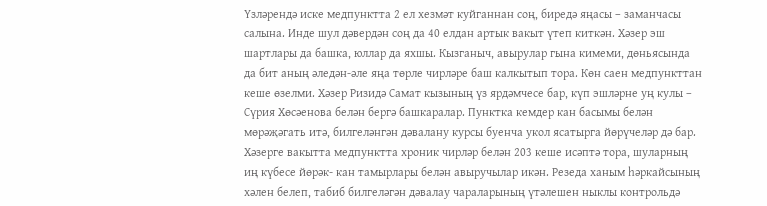Үзләрендә иске медпунктта 2 ел хезмәт куйганнан соң, биредә яңасы – заманчасы салына. Инде шул дәвердән соң да 40 елдан артык вакыт үтеп киткән. Хәзер эш шартлары да башка, юллар да яхшы. Кызганыч, авырулар гына кимеми, дөньясында да бит аның әледән-әле яңа төрле чирләре баш калкытып тора. Көн саен медпункттан кеше өзелми. Хәзер Ризидә Самат кызының үз ярдәмчесе бар, күп эшләрне уң кулы – Сүрия Хөсәенова белән бергә башкаралар. Пунктка кемдер кан басымы белән мөрәҗәгать итә, билгеләнгән дәвалану курсы буенча укол ясатырга йөрүчеләр дә бар. Хәзерге вакытта медпунктта хроник чирләр белән 203 кеше исәптә тора, шуларның иң күбесе йөрәк- кан тамырлары белән авыручылар икән. Резеда ханым һәркайсының хәлен белеп, табиб билгеләгән дәвалау чараларының үтәлешен ныклы контрольдә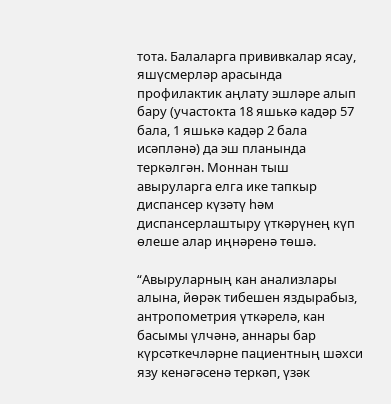тота. Балаларга прививкалар ясау, яшүсмерләр арасында профилактик аңлату эшләре алып бару (участокта 18 яшькә кадәр 57 бала, 1 яшькә кадәр 2 бала исәпләнә) да эш планында теркәлгән. Моннан тыш авыруларга елга ике тапкыр диспансер күзәтү һәм диспансерлаштыру үткәрүнең күп өлеше алар иңнәренә төшә.

“Авыруларның кан анализлары алына, йөрәк тибешен яздырабыз, антропометрия үткәрелә, кан басымы үлчәнә, аннары бар күрсәткечләрне пациентның шәхси язу кенәгәсенә теркәп, үзәк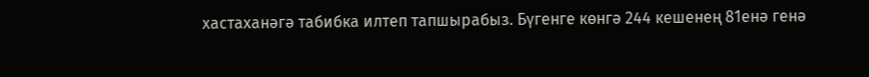хастаханәгә табибка илтеп тапшырабыз. Бүгенге көнгә 244 кешенең 81енә генә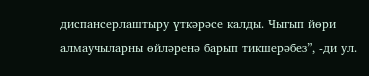диспансерлаштыру үткәрәсе калды. Чыгып йөри алмаучыларны өйләренә барып тикшерәбез”, -ди ул.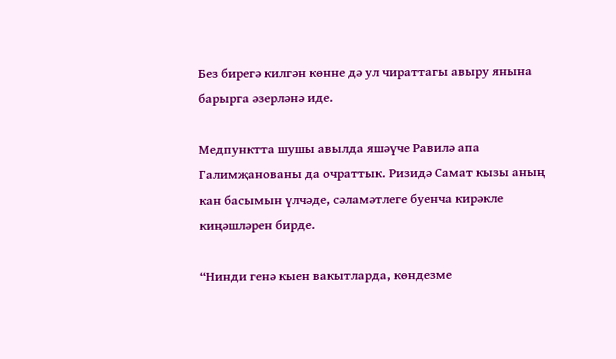Без бирегә килгән көнне дә ул чираттагы авыру янына барырга әзерләнә иде.

Медпунктта шушы авылда яшәүче Равилә апа Галимҗанованы да очраттык. Ризидә Самат кызы аның кан басымын үлчәде, сәламәтлеге буенча кирәкле киңәшләрен бирде.

“Нинди генә кыен вакытларда, көндезме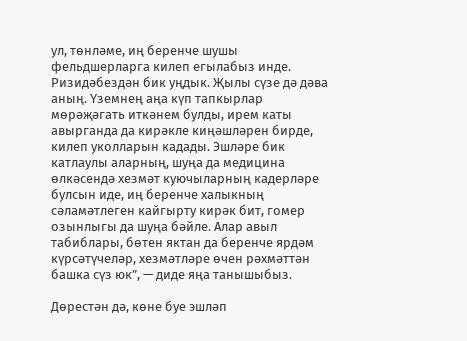ул, төнләме, иң беренче шушы фельдшерларга килеп егылабыз инде. Ризидәбездән бик уңдык. Җылы сүзе дә дәва аның. Үземнең аңа күп тапкырлар мөрәҗәгать иткәнем булды, ирем каты авырганда да кирәкле киңәшләрен бирде, килеп уколларын кадады. Эшләре бик катлаулы аларның, шуңа да медицина өлкәсендә хезмәт куючыларның кадерләре булсын иде, иң беренче халыкның сәламәтлеген кайгырту кирәк бит, гомер озынлыгы да шуңа бәйле. Алар авыл табиблары, бөтен яктан да беренче ярдәм күрсәтүчеләр, хезмәтләре өчен рәхмәттән башка сүз юк”, — диде яңа танышыбыз.

Дөрестән дә, көне буе эшләп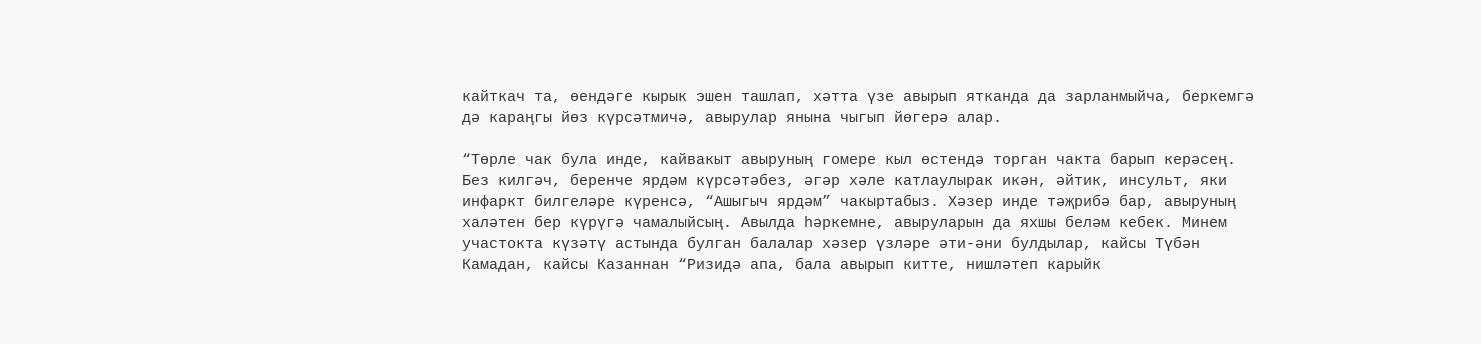кайткач та, өендәге кырык эшен ташлап, хәтта үзе авырып ятканда да зарланмыйча, беркемгә дә караңгы йөз күрсәтмичә, авырулар янына чыгып йөгерә алар.

“Төрле чак була инде, кайвакыт авыруның гомере кыл өстендә торган чакта барып керәсең. Без килгәч, беренче ярдәм күрсәтәбез, әгәр хәле катлаулырак икән, әйтик, инсульт, яки инфаркт билгеләре күренсә, “Ашыгыч ярдәм” чакыртабыз. Хәзер инде тәҗрибә бар, авыруның халәтен бер күрүгә чамалыйсың. Авылда һәркемне, авыруларын да яхшы беләм кебек. Минем участокта күзәтү астында булган балалар хәзер үзләре әти-әни булдылар, кайсы Түбән Камадан, кайсы Казаннан “Ризидә апа, бала авырып китте, нишләтеп карыйк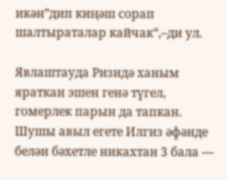икән”дип киңәш сорап шалтыраталар кайчак“,–ди ул.

Явлаштауда Ризидә ханым яраткан эшен генә түгел, гомерлек парын да тапкан. Шушы авыл егете Илгиз әфәнде белән бәхетле никахтан 3 бала —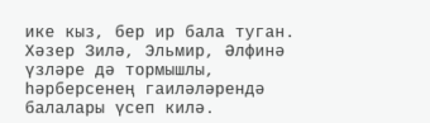ике кыз, бер ир бала туган. Хәзер Зилә, Эльмир, Әлфинә үзләре дә тормышлы, һәрберсенең гаиләләрендә балалары үсеп килә.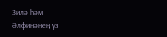Зилә һәм Әлфинәнең үз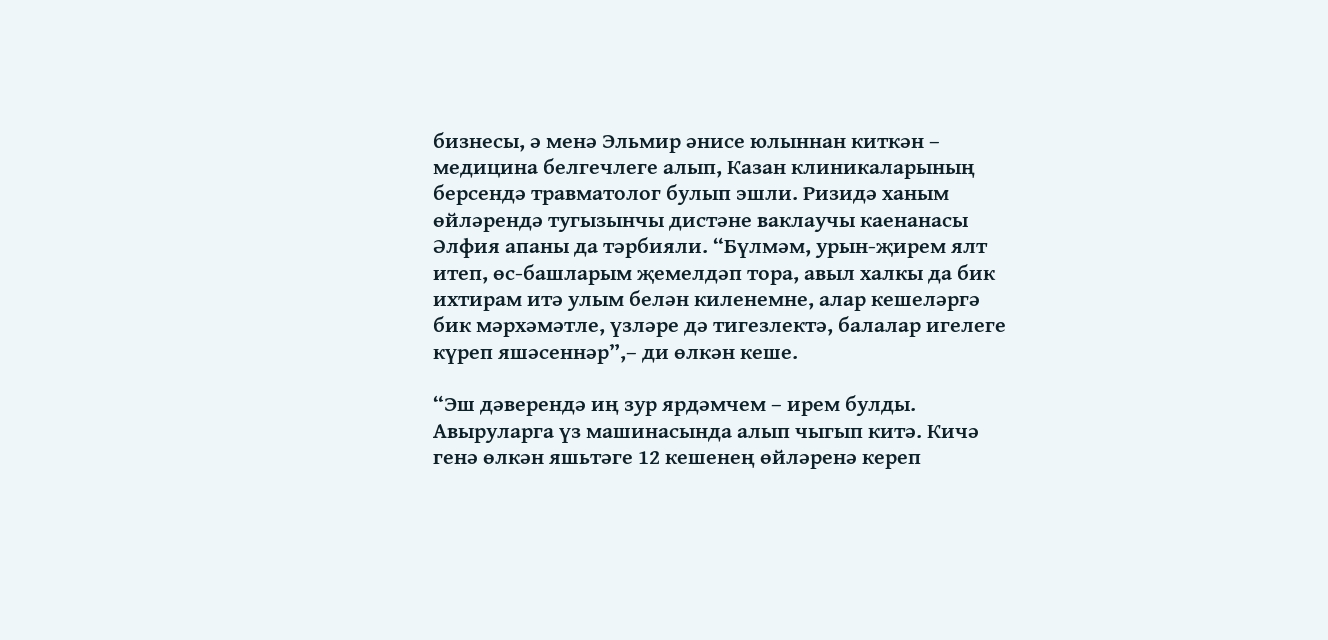бизнесы, ә менә Эльмир әнисе юлыннан киткән – медицина белгечлеге алып, Казан клиникаларының берсендә травматолог булып эшли. Ризидә ханым өйләрендә тугызынчы дистәне ваклаучы каенанасы Әлфия апаны да тәрбияли. “Бүлмәм, урын-җирем ялт итеп, өс-башларым җемелдәп тора, авыл халкы да бик ихтирам итә улым белән киленемне, алар кешеләргә бик мәрхәмәтле, үзләре дә тигезлектә, балалар игелеге күреп яшәсеннәр”,– ди өлкән кеше.

“Эш дәверендә иң зур ярдәмчем – ирем булды. Авыруларга үз машинасында алып чыгып китә. Кичә генә өлкән яшьтәге 12 кешенең өйләренә кереп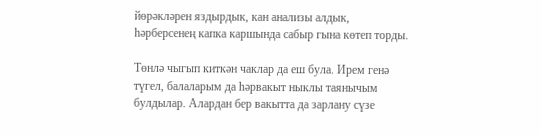йөрәкләрен яздырдык, кан анализы алдык, һәрберсенең капка каршында сабыр гына көтеп торды.

Төнлә чыгып киткән чаклар да еш була. Ирем генә түгел, балаларым да һәрвакыт ныклы таянычым булдылар. Алардан бер вакытта да зарлану сүзе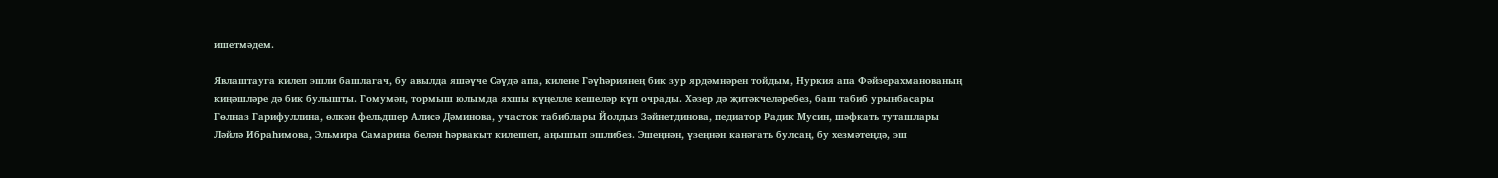ишетмәдем.

Явлаштауга килеп эшли башлагач, бу авылда яшәүче Сәүдә апа, килене Гәүһәриянең бик зур ярдәмнәрен тойдым, Нуркия апа Фәйзерахманованың киңәшләре дә бик булышты. Гомумән, тормыш юлымда яхшы күңелле кешеләр күп очрады. Хәзер дә җитәкчеләребез, баш табиб урынбасары Гөлназ Гарифуллина, өлкән фельдшер Алисә Дәминова, участок табиблары Йолдыз Зәйнетдинова, педиатор Радик Мусин, шәфкать туташлары Ләйлә Ибраһимова, Эльмира Самарина белән һәрвакыт килешеп, аңышып эшлибез. Эшеңнән, үзеңнән канәгать булсаң, бу хезмәтеңдә, эш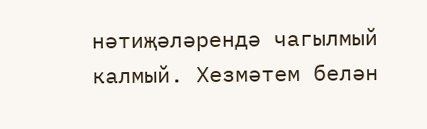нәтиҗәләрендә чагылмый калмый. Хезмәтем белән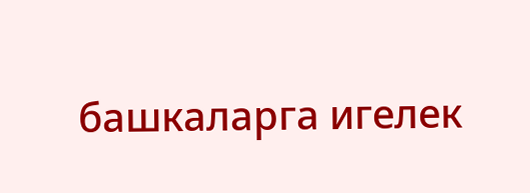башкаларга игелек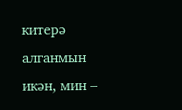китерә алганмын икән, мин –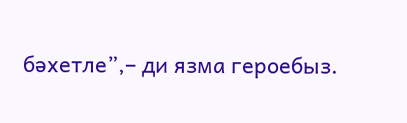бәхетле”,– ди язма героебыз.